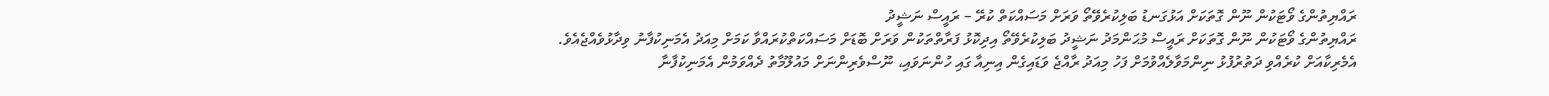ރައްޔިތުންގެ ވޯޓަކުން ނޫން ގޮތަކަށް އަޅުގަނޑު ބަލިކުރެވޭތޯ ވަރަށް މަސައްކަތް ކުރޭ – ރައީސް ނަޝީދު
ރައްޔިތުންގެ ވޯޓަކުން ނޫން ގޮތަކަށް ރައީސް މުޙަންމަދު ނަޝީދު ބަލިކުރެވޭތޯ އިދިކޮޅު ފަރާތްތަކުން ވަރަށް ބޮޑަށް މަސައްކަތްކުރައްވާ ކަމަށް މިއަދު އެމަނިކުފާނު ވިދާޅުވެއްޖެއެވެ.
އެމެރިކާއަށް ކުރެއްވި ދަތުރުފުޅު ނިންމަވާލެއްވުމަށް ފަހު މިއަދު ރާއްޖެ ވަޑައިގެން އިނިއާ ގައި ހުންނަވައި، ނޫސްވެރިންނަށް މައުލޫމާތު ދެއްވަމުން އެމަނިކުފާނާ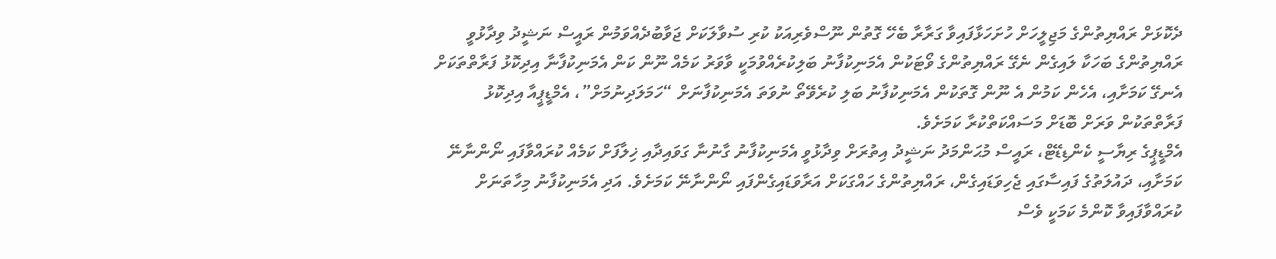ދެކޮޅަށް ރައްޔިތުންގެ މަޖިލީހަށް ހުށަހަޅާފައިވާ ގަރާރާ ބެހޭ ގޮތުން ނޫސްވެރިއަކު ކުރި ސުވާލަކަށް ޖަވާބުދެއްވަމުން ރައީސް ނަޝީދު ވިދާޅުވީ ރައްޔިތުންގެ ބަހަކާ ލައިގެން ނެގޭ ރައްޔިތުންގެ ވޯޓަކުން އެމަނިކުފާނު ބަލިކުރެއްވުމަކީ ވާވަރު ކަމެއް ނޫން ކަން އެމަނިކުފާނާ އިދިކޮޅު ފަރާތްތަކަށް އެނގޭ ކަމަށާއި، އެހެން ކަމުން އެ ނޫން ގޮތަކުން އެމަނިކުފާނު ބަލި ކުރެވޭތޯ ނުވަތަ އެމަނިކުފާނަށް “ހަމަލަދިނުމަށް”، އެމްޑީޕީއާ އިދިކޮޅު ފަރާތްތަކުން ވަރަށް ބޮޑަށް މަސައްކަތްކުރާ ކަމަށެވެ.
އެމްޑީޕީގެ ރިޔާސީ ކެންޑިޑޭޓް، ރައީސް މުޙަންމަދު ނަޝީދު އިތުރަށް ވިދާޅުވީ އެމަނިކުފާނު ގާނުނާ ގަވައިދާއި ޚިލާފަށް ކަމެއް ކުރައްވާފައި ނޯންނާނޭ ކަމަށާއި، ދައުލަތުގެ ފައިސާގައި ޖެހިވަޑައިގެން، ރައްޔިތުންގެ ހައްގަކަށް އަރާވަޑައިގެންފައި ނޯންނާނޭ ކަމަށެވެ. އަދި އެމަނިކުފާނު މިހާތަނަށް ކުރައްވާފައިވާ ކޮންމެ ކަމަކީ ވެސް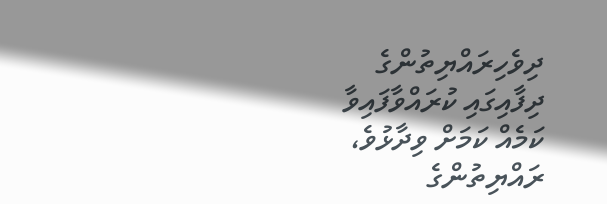ދިވެހިރައްޔިތުންގެ ދިފާއިގައި ކުރައްވާފައިވާ ކަމެއް ކަމަށް ވިދާޅުވެ، ރައްޔިތުންގެ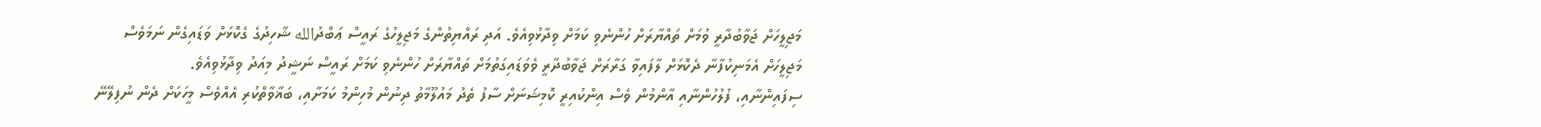މަޖިލީހަށް ޖަވާބުދާރީ ވުމަށް ތައްޔާރަށް ހުންނެވި ކަމަށް ވިދާޅުވިއެވެ. އަދި ރައްޔިތުންގެ މަޖިލީހުގެ ރައީސް ޢަބްދުالله ޝާހިދުގެ ގެކޮޅަށް ވަޑައިގެން ނަމަވެސް މަޖިލީހަށް އެމަނިކުފާނާ ދެކޮޅަށް ލާފައިވާ ގަރާރަށް ޖަވާބުދާރީ ވެވަޑައިގަތުމަށް ތައްޔާރަށް ހުންނެވި ކަމަށް ރައީސް ނަޝީދު މިއަދު ވިދާޅުވިއެވެ.
ސިފައިންނާއި، ފުލުހުންނާއި އާންމުން ވެސް އިންކުއިރީ ކޮމިޝަނަށް ސާފު ތެދު މައުލޫމާތު ދިނުން މުހިންމު ކަމަށާއި، ބަޣާވާތްކުރި އެއްވެސް މީހަކަށް ދެން ނުފިލޭނޭ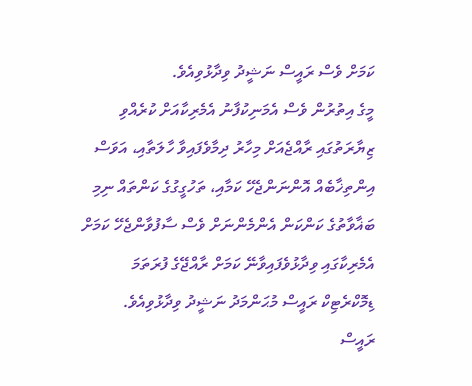ކަމަށް ވެސް ރައީސް ނަޝީދު ވިދާޅުވިއެވެ.
މީގެ އިތުރުން ވެސް އެމަނިކުފާނު އެމެރިކާއަށް ކުރެއްވި ޒިޔާރަތުގައި ރާއްޖެއަށް މިހާރު ދިމާވެފައިވާ ހާލަތާއި، އަވަސް އިންތިޚާބެއް އޮންނަންޖެހޭ ކަމާއި، ތަހުގީގުގެ ކަންތައް ނިމި ބަޣާވާތުގެ ކަންކަން އެންމެންނަށް ވެސް ސާފުވާންޖެހޭ ކަމަށް އެމެރިކާގައި ވިދާޅުވެފައިވާނޭ ކަމަށް ރާއްޖޭގެ ފުރަތަމަ ޑިމޮކްރެޓިކް ރައީސް މުޙަންމަދު ނަޝީދު ވިދާޅުވިއެވެ.
ރައީސް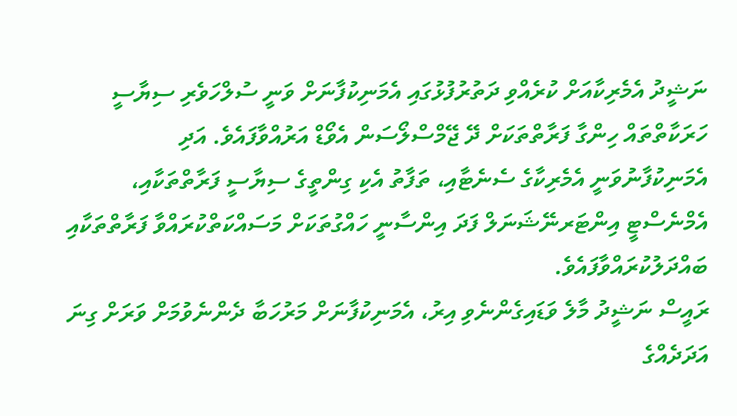ނަޝީދު އެމެރިކާއަށް ކުރެއްވި ދަތުރުފުޅުގައި އެމަނިކުފާނަށް ވަނީ ސުލްހަވެރި ސިޔާސީ ހަރަކާތްތައް ހިންގާ ފަރާތްތަކަށް ދޭ ޖޭމްސްލޯސަން އެވޯޑް އަރުއްވާފައެވެ. އަދި އެމަނިކުފާނުވަނީ އެމެރިކާގެ ސެނެޓާއި، ތަފާތު އެކި ގިންތީގެ ސިޔާސީ ފަރާތްތަކާއި، އެމްނެސްޓީ އިންޓަރނޭޝަނަލް ފަދަ އިންސާނީ ހައްގުތަކަށް މަސައްކަތްކުރައްވާ ފަރާތްތަކާއި ބައްދަލުކުރައްވާފައެވެ.
ރައީސް ނަޝީދު މާލެ ވަޑައިގެންނެވި އިރު، އެމަނިކުފާނަށް މަރުހަބާ ދެންނެވުމަށް ވަރަށް ގިނަ އަދަދެއްގެ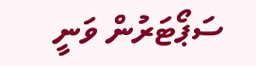ސަޕޯޓަރުން ވަނީ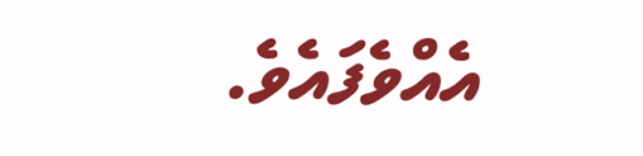އެއްވެފައެވެ.